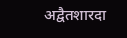अद्वैतशारदा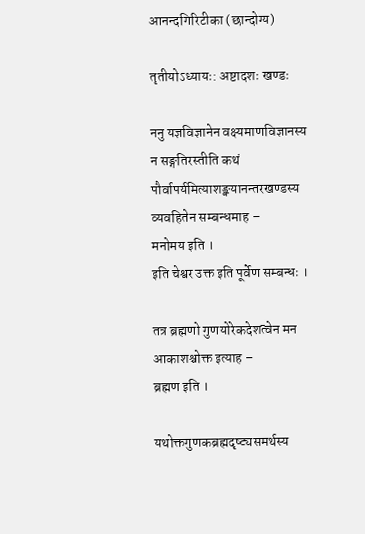आनन्दगिरिटीका (छान्दोग्य)

तृतीयोऽध्यायः: अष्टादशः खण्डः

ननु यज्ञविज्ञानेन वक्ष्यमाणविज्ञानस्य न सङ्गतिरस्तीति कथं पौर्वापर्यमित्याशङ्क्यानन्तरखण्डस्य व्यवहितेन सम्बन्धमाह –
मनोमय इति ।
इति चेश्वर उक्त इति पूर्वेण सम्बन्धः ।

तत्र ब्रह्मणो गुणयोरेकदेशत्वेन मन आकाशश्चोक्त इत्याह –
ब्रह्मण इति ।

यथोक्तगुणकब्रह्मदृष्ट्यसमर्थस्य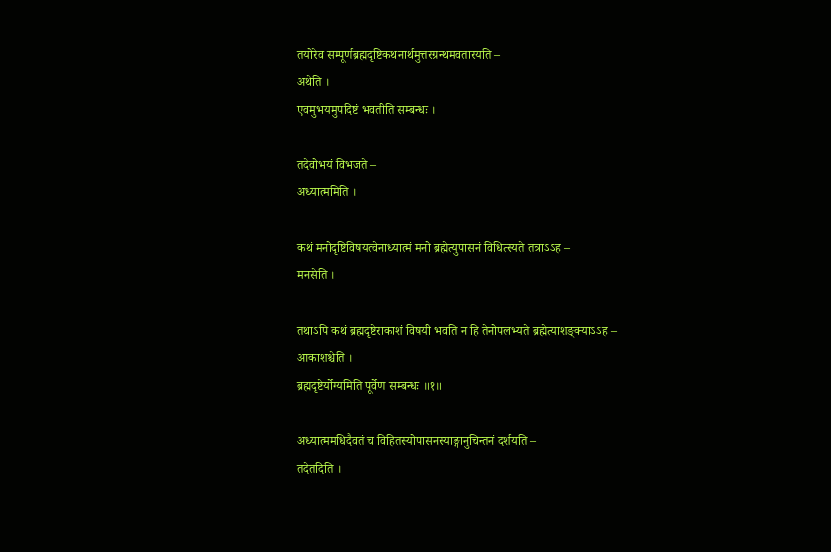तयोरेव सम्पूर्णब्रह्मदृष्टिकथनार्थमुत्तरग्रन्थमवतारयति –
अथेति ।
एवमुभयमुपदिष्टं भवतीति सम्बन्धः ।

तदेवोभयं विभजते –
अध्यात्ममिति ।

कथं मनोदृष्टिविषयत्वेनाध्यात्मं मनो ब्रह्मेत्युपासनं विधित्स्यते तत्राऽऽह –
मनसेति ।

तथाऽपि कथं ब्रह्मदृष्टेराकाशं विषयी भवति न हि तेनोपलभ्यते ब्रह्मेत्याशङ्क्याऽऽह –
आकाशश्चेति ।
ब्रह्मदृष्टेर्योग्यमिति पूर्वेण सम्बन्धः ॥१॥

अध्यात्ममधिदैवतं च विहितस्योपासनस्याङ्गानुचिन्तनं दर्शयति –
तदेतदिति ।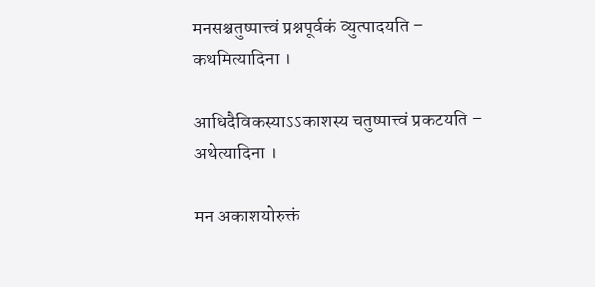मनसश्चतुष्पात्त्वं प्रश्नपूर्वकं व्युत्पादयति –
कथमित्यादिना ।

आधिदैविकस्याऽऽकाशस्य चतुष्पात्त्वं प्रकटयति –
अथेत्यादिना ।

मन अकाशयोरुक्तं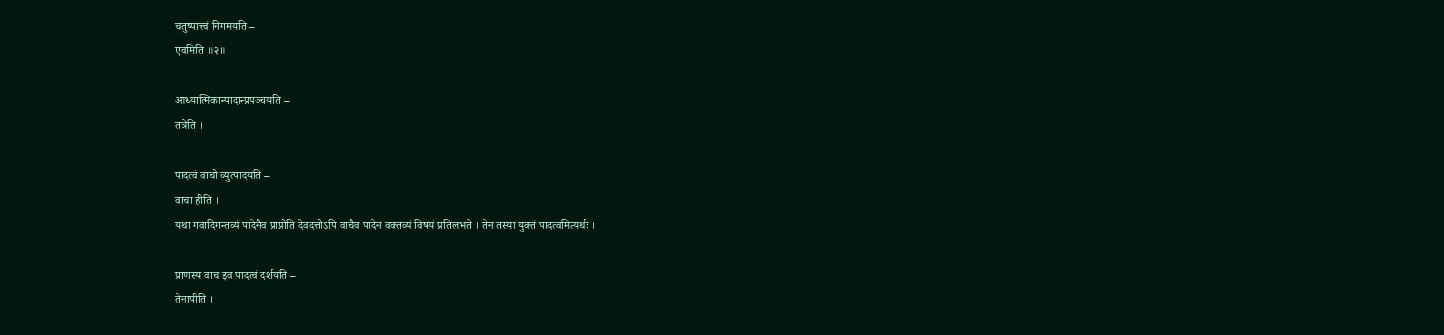चतुष्पात्त्वं निगमयति –
एवमिति ॥२॥

आध्यात्मिकान्पादान्प्रपञ्चयति –
तत्रेति ।

पादत्वं वाचो व्युत्पादयति –
वाचा हीति ।
यथा गवादिगन्तव्यं पादेनैव प्राप्नोति देवदत्तोऽपि वाचैव पादेन वक्तव्यं विषयं प्रतिलभते । तेन तस्या युक्तं पादत्वमित्यर्थः ।

प्राणस्य वाच इव पादत्वं दर्शयति –
तेनापीति ।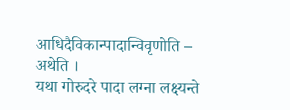आधिदैविकान्पादान्विवृणोति –
अथेति ।
यथा गोरुदरे पादा लग्ना लक्ष्यन्ते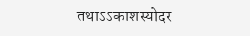तथाऽऽकाशस्योदर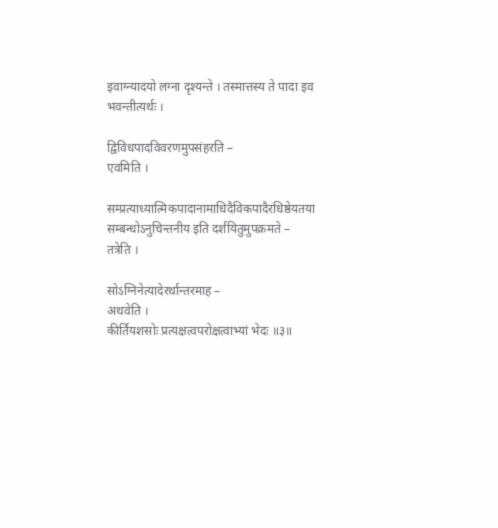इवाग्न्यादयो लग्ना दृश्यन्ते । तस्मात्तस्य ते पादा इव भवन्तीत्यर्थः ।

द्विविधपादविवरणमुपसंहरति –
एवमिति ।

सम्प्रत्याध्यात्मिकपादानामाधिदैविकपादैरधिष्ठेयतया सम्बन्धोऽनुचिन्तनीय इति दर्शयितुमुपक्रमते –
तत्रेति ।

सोऽग्निनेत्यादेरर्थान्तरमाह –
अथवेति ।
कीर्तियशसोः प्रत्यक्षत्वपरोक्षत्वाभ्यां भेदः ॥३॥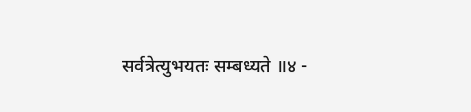सर्वत्रेत्युभयतः सम्बध्यते ॥४ -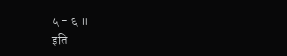५ - ६ ॥
इति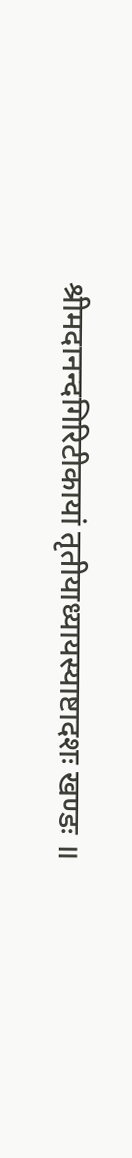श्रीमदानन्दगिरिटीकायां तृतीयाध्यायस्याष्टादशः खण्डः ॥